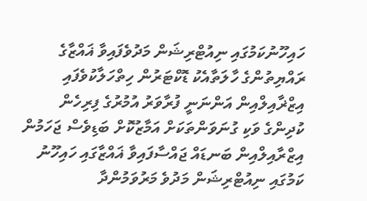ހައިހޫނުކަމުގައި ނިއުޓްރިޝަން މަދުވެފައިވާ ޣައްޒާގެ ރައްޔިތުންގެ ހާލަތާއެކު ޑޮކްޓަރުން ހިތްހަލާކުވެފައި
އިޒްޜާއިލްއިން އަންނަނީ ފުރާވަރު އުމުރުގެ ފިރިހެން ކުދިންގެ ވަކި ގުނަވަންތަކަށް އަމާޒުކޮށް ބަޑިވެސް ޖަހަމުން
އިޒްރާއިލްއިން ބަނޑައް ޖައްސާފައިވާ ޣައްޒާގައި ހައިހޫނު ކަމުގައި ނިއުޓްރިޝަން މަދުވެ މަރުވަމުންދާ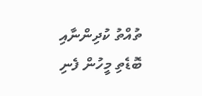ތުއްތު ކުދިންނާއި ބޮޑެތި މީހުން ފެނި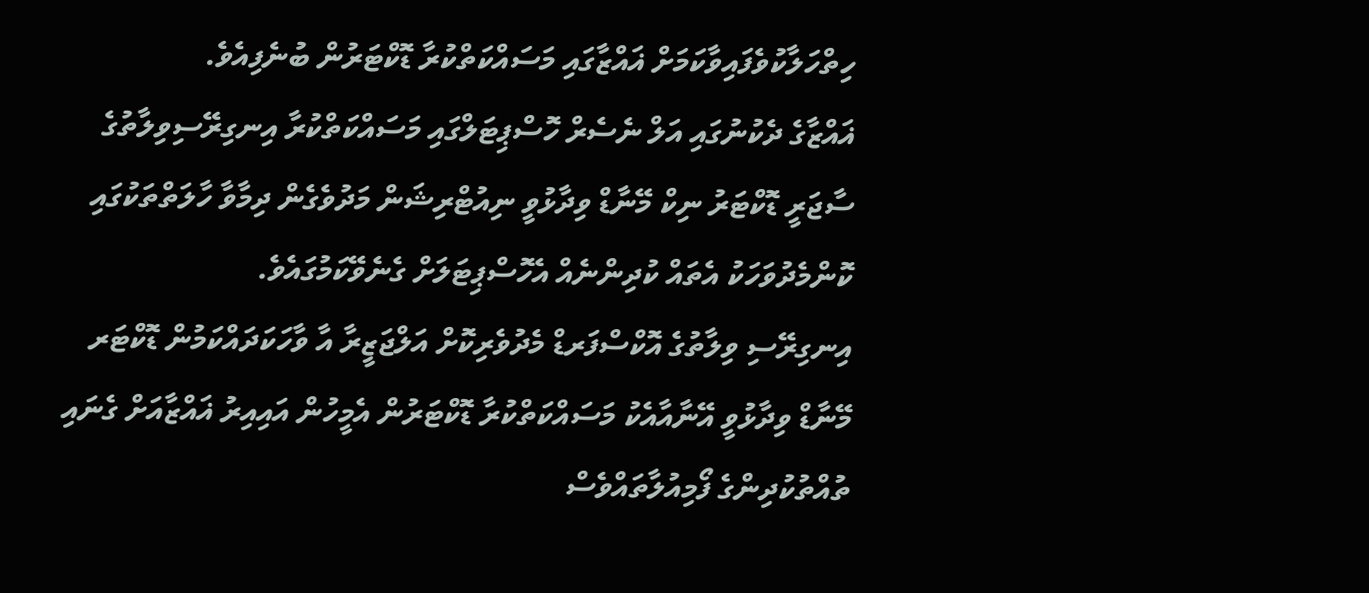ހިތްހަލާކުވެފައިވާކަމަށް ޣައްޒާގައި މަސައްކަތްކުރާ ޑޮކްޓަރުން ބުނެފިއެވެ.
ޣައްޒާގެ ދެކުނުގައި އަލް ނެސެރް ހޮސްޕިޓަލްގައި މަސައްކަތްކުރާ އިނގިރޭސިވިލާތުގެ ސާޖަރީ ޑޮކްޓަރު ނިކް މޭނާޑް ވިދާޅުވީ ނިއުޓްރިޝަން މަދުވެގެން ދިމާވާ ހާލަތްތަކުގައި ކޮންމެދުވަހަކު އެތައް ކުދިންނެއް އެހޮސްޕިޓަލަށް ގެނެވޭކަމުގައެވެ.
އިނގިރޭސި ވިލާތުގެ އޮކްސްފަރޑް މެދުވެރިކޮށް އަލްޖަޒީރާ އާ ވާހަކަދައްކަމުން ޑޮކްޓަރ މޭނާޑް ވިދާޅުވީ އޭނާއާއެކު މަސައްކަތްކުރާ ޑޮކްޓަރުން އެމީހުން އައިއިރު ޣައްޒާއަށް ގެނައި ތުއްތުކުދިންގެ ފޯމިއުލާތައްވެސް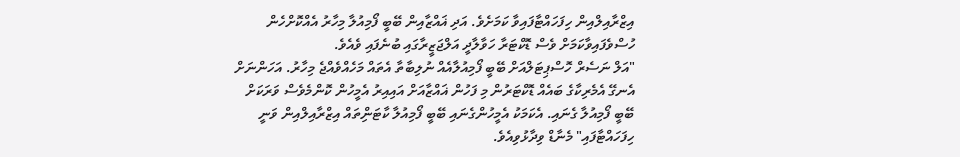އިޒްރާއިލްއިން ހިފަހައްޓާފައިވާ ކަމަށެވެ. އަދި ޣައްޒާއިން ބޭބީ ފޯމިއުލާ މިހާރު އެއްކޮށްހެން ހުސްވެފައިވާކަމަށް ވެސް ޑޮކްޓަރާ ހަވާލާދީ އަލްޖަޒީރާގައި ބުނެފައި ވެއެވެ.
"އަލް ނަސެރް ހޮސްޕިޓަލްއަށް ބޭބީ ފޯމިއުލާއެއް ނުލިބާތާ އެތައް މަހެއްވެއްޖެ މިހާރު. އަހަންނަށް އެނގޭ އެމެރިކާގެ ބައެއް ޑޮކްޓަރުން މި ފަހުން ޣައްޒާއަށް އައިއިރު އެމީހުން ކޮންމެވެސް ވަރަކަށް ބޭބީ ފޯމިއުލާ ގެނައި. އެކަމަކު އެމީހުންގެނައި ބޭބީ ފޯމިއުލާ ކާޓަންިތައް އިޒްރާއިލްއިން ވަނީ ހިފަހައްޓާފައި" މެނާޑް ވިދާޅުވިއެވެ.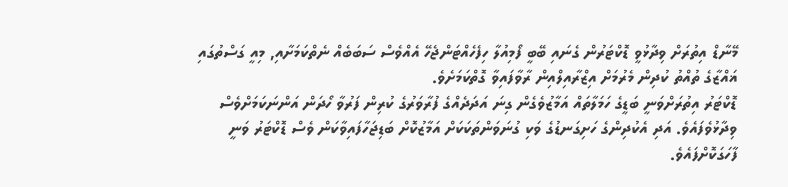މޭނާޑް އިތުރަށް ވިދާޅުވީ ޑޮކްޓަރުން ގެނައި ބޭބީ ފޯމިއުލާ ހިފެހެއްޓަންޖެހޭ އެއްވެސް ސަބަބެއް ނެތްކަމަށާއި, މިއީ ގަސްތުގައި ޣައްޒާގެ ތުއްތު ކުދިން މެރުމަށް އިޒްރާއިލްއިން ރާވާފައިވާ ގޮތްކަމަށެވެ.
ޑޮކްޓަރު އިތުރަށްވަނީ ބަޑީގެ ހަމަލާތައް އަމާޒުވެގެން ގިނަ އަދަދެއްގެ ފުރާވަރުގެ ކުރިން ފަރުވާ ހޯދަން އަންނަކަމަށްވެސް ވިދާޅުވެފައެވެ. އަދި އެކުދިންގެ ހަށިގަނޑުގެ ވަކި ގުނަވަންތަކަކަށް އަމާޒުކޮށް ބަޑިޖަހާފައިވާކަން ވެސް ޑޮކްޓަރު ވަނީ ފާހަގަކޮށްފައެވެ.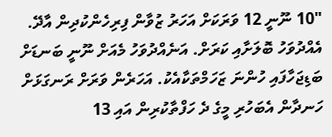"10 ނޫނީ 12 ވަރަކަށް އަހަރު ޒުވާން ފިރިހެންކުދިން އާދޭ. އެއްދުވަހު ބޮލަށާއި ކަރަށް. އަނެއްދުވަހު މެއަށް ނޫނީ ބަނޑަށް ބަޑިޖަހާފައި ހުންނަ ޒަހަމްތަކާއެކު. އަހަރެން ވަރަށް ރަނގަޅަށް ހަނދާން އެބަހުރި މީގެ ދެ ހަފްތާކުރިން އައި 13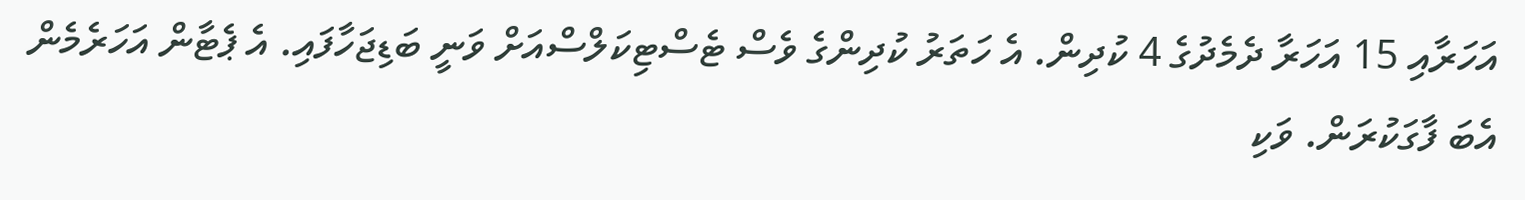އަހަރާއި 15 އަހަރާ ދެމެދުގެ 4 ކުދިން. އެ ހަތަރު ކުދިންގެ ވެސް ޓެސްޓިކަލްސްއަށް ވަނީ ބަޑިޖަހާފައި. އެ ޕެޓާން އަހަރެމެން އެބަ ފާގަކުރަން. ވަކި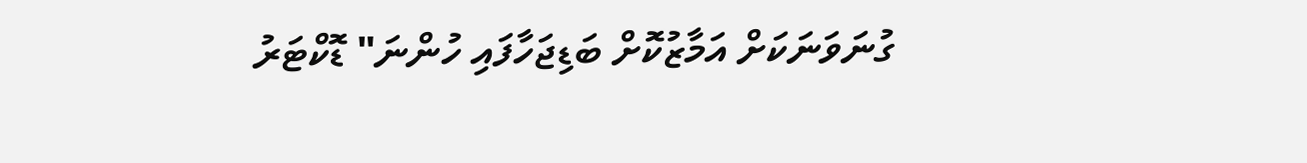ގުނަވަނަކަށް އަމާޒުކޮށް ބަޑިޖަހާފައި ހުންނަ" ޑޮކްޓަރު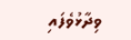ވިދާޅުވެފައި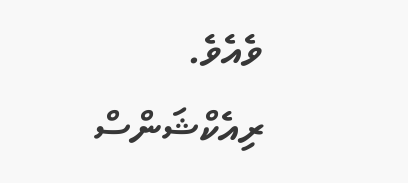ވެއެވެ.
ރިއެކްޝަންސް